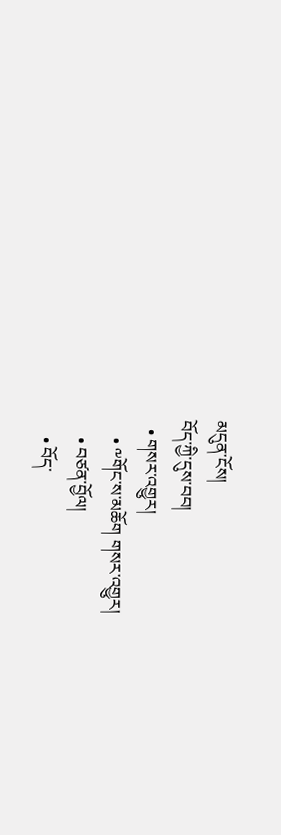མདུན་ངོས།
བོད་ཀྱི་དུས་བབ།
  • གསར་འགྱུར།
    • ༸གོང་ས་མཆོག གསར་འགྱུར།
    • བཙན་བྱོལ།
    • བོད་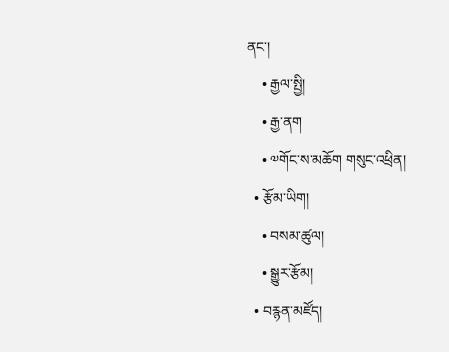ནང་།
    • རྒྱལ་སྤྱི།
    • རྒྱ་ནག
    • ༧གོང་ས་མཆོག གསུང་འཕྲིན།
  • རྩོམ་ཡིག།
    • བསམ་ཚུལ།
    • སྒྱུར་རྩོམ།
  • བརྙན་མཛོད།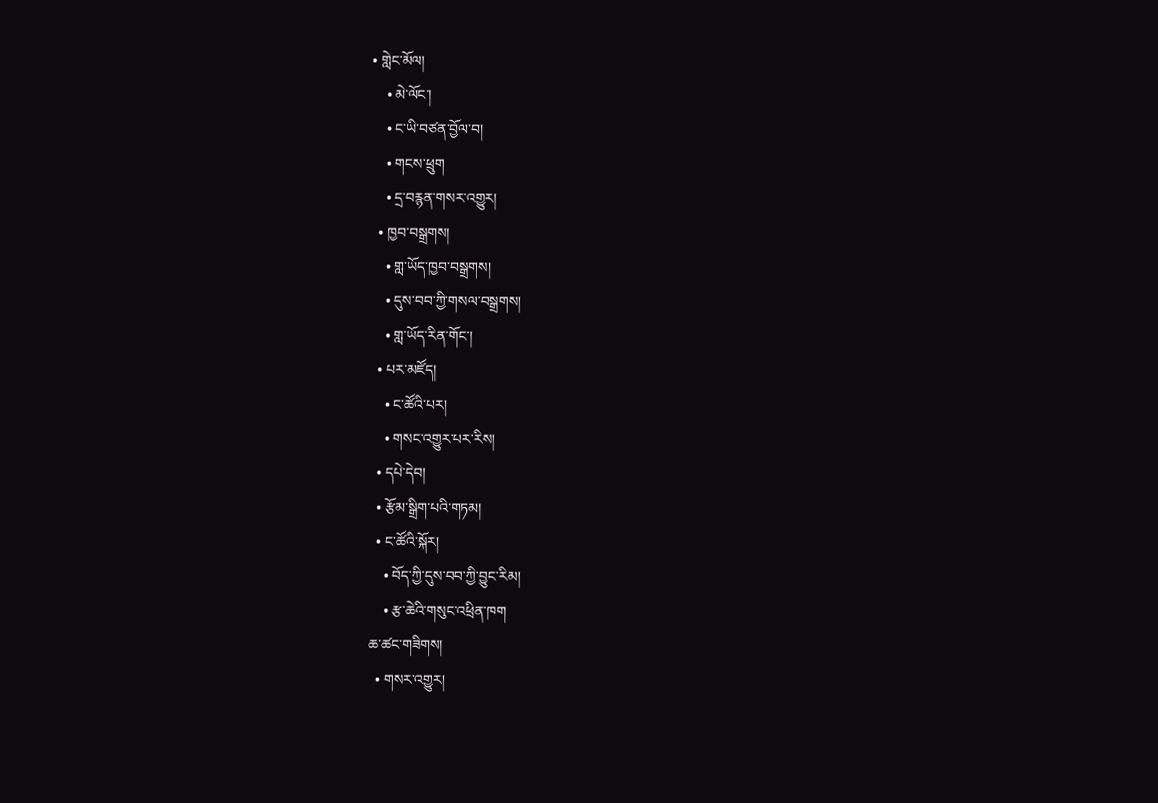• གླེང་མོལ།
    • མེ་ལོང་།
    • ང་ཡི་བཙན་བྱོལ་བ།
    • གངས་ཕྲུག
    • དྲ་བརྙན་གསར་འགྱུར།
  • ཁྱབ་བསྒྲགས།
    • གླ་ཡོད་ཁྱབ་བསྒྲགས།
    • དུས་བབ་ཀྱི་གསལ་བསྒྲགས།
    • གླ་ཡོད་རིན་གོང་།
  • པར་མཛོད།
    • ང་ཚོའི་པར།
    • གསང་འགྱུར་པར་རིས།
  • དཔེ་དེབ།
  • རྩོམ་སྒྲིག་པའི་གཏམ།
  • ང་ཚོའི་སྐོར།
    • བོད་ཀྱི་དུས་བབ་ཀྱི་བྱུང་རིམ།
    • རྩ་ཆེའི་གསུང་འཕྲིན་ཁག
ཆ་ཚང་གཟིགས།
  • གསར་འགྱུར།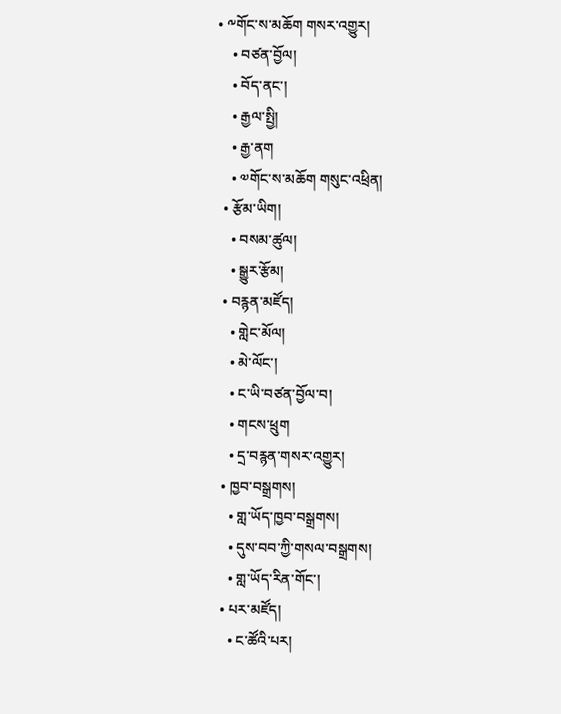• ༸གོང་ས་མཆོག གསར་འགྱུར།
    • བཙན་བྱོལ།
    • བོད་ནང་།
    • རྒྱལ་སྤྱི།
    • རྒྱ་ནག
    • ༧གོང་ས་མཆོག གསུང་འཕྲིན།
  • རྩོམ་ཡིག།
    • བསམ་ཚུལ།
    • སྒྱུར་རྩོམ།
  • བརྙན་མཛོད།
    • གླེང་མོལ།
    • མེ་ལོང་།
    • ང་ཡི་བཙན་བྱོལ་བ།
    • གངས་ཕྲུག
    • དྲ་བརྙན་གསར་འགྱུར།
  • ཁྱབ་བསྒྲགས།
    • གླ་ཡོད་ཁྱབ་བསྒྲགས།
    • དུས་བབ་ཀྱི་གསལ་བསྒྲགས།
    • གླ་ཡོད་རིན་གོང་།
  • པར་མཛོད།
    • ང་ཚོའི་པར།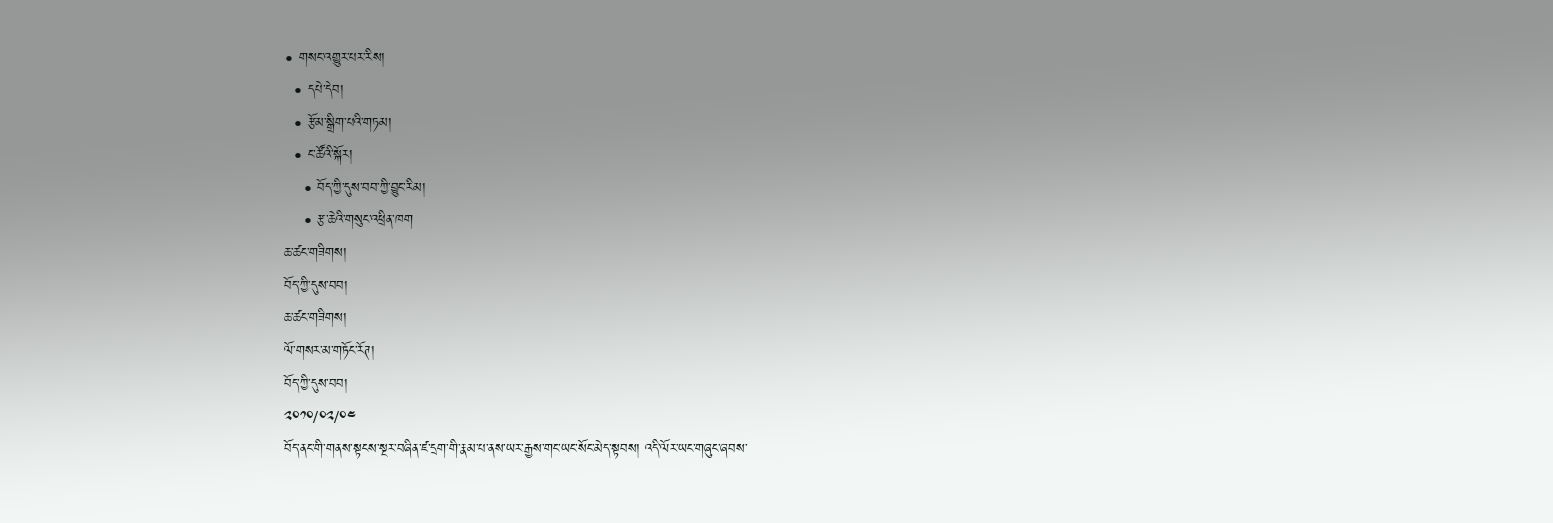• གསང་འགྱུར་པར་རིས།
  • དཔེ་དེབ།
  • རྩོམ་སྒྲིག་པའི་གཏམ།
  • ང་ཚོའི་སྐོར།
    • བོད་ཀྱི་དུས་བབ་ཀྱི་བྱུང་རིམ།
    • རྩ་ཆེའི་གསུང་འཕྲིན་ཁག
ཆ་ཚང་གཟིགས།
བོད་ཀྱི་དུས་བབ།
ཆ་ཚང་གཟིགས།
ལོ་གསར་མ་གཏོང་རོཊ།
བོད་ཀྱི་དུས་བབ།
༢༠༡༠/༠༢/༠༤
བོད་ནང་གི་གནས་སྟངས་སྔར་བཞིན་ཛ་དྲག་གི་རྣམ་པ་ནས་ཡར་རྒྱས་གང་ཡང་སོང་མེད་སྟབས། འདི་ལོར་ཡང་གཞུང་ཞབས་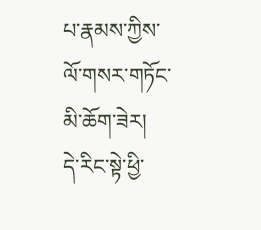པ་རྣམས་ཀྱིས་ལོ་གསར་གཏོང་མི་ཆོག་ཟེར།
དེ་རིང་སྟེ་ཕྱི་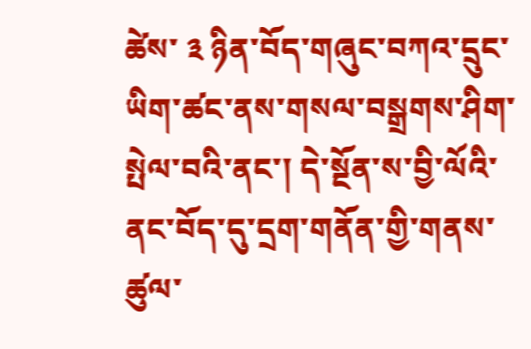ཚེས་ ༣ ཉིན་བོད་གཞུང་བཀའ་དྲུང་ཡིག་ཚང་ནས་གསལ་བསྒྲགས་ཤིག་སྤེལ་བའི་ནང་། དེ་སྔོན་ས་བྱི་ལོའི་ནང་བོད་དུ་དྲག་གནོན་གྱི་གནས་ཚུལ་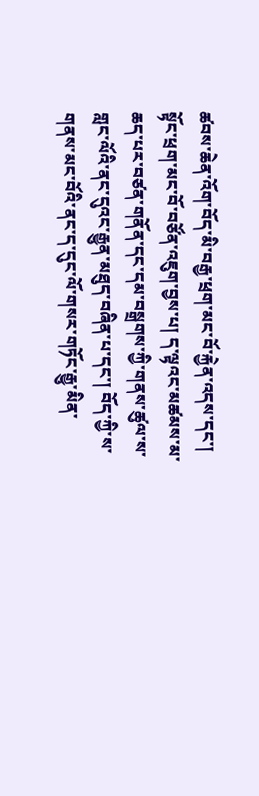ཚབས་ཆེན་འོག་བོད་མི་བརྒྱ་ཕྲག་མང་བོ་རྐྱེན་འདས་དང་། སྟོང་ཕྲག་མང་བོ་བཙོན་འཇུག་བྱས་པ། ད་ལྟའང་མཚམས་མ་ཆད་པར་བཙན་གནོན་དང་དམ་བསྒྲགས་ཀྱི་གནས་ཚུལ་ས་གླང་ལོའི་ནང་དུའང་རྒྱུན་མཐུད་བཞིན་པ་དང་། བོད་ཀྱི་ས་གནས་མང་བོའི་ནང་ད་དུང་ལོ་གསར་གཏོང་རྒྱུ་མིན་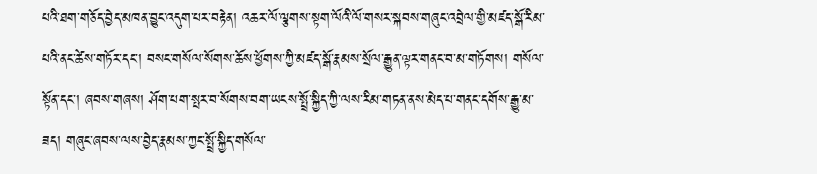པའི་ཐག་གཅོད་བྱེད་མཁན་བྱུང་འདུག་པར་བརྟེན། འཆར་ལོ་ལྕགས་སྟག་ལོའི་ལོ་གསར་སྐབས་གཞུང་འབྲེལ་གྱི་མཛད་སྒོ་རིམ་པའི་ནང་ཚེས་གཏོར་དང་། བསང་གསོལ་སོགས་ཆོས་ཕྱོགས་ཀྱི་མཛད་སྒོ་རྣམས་སྲོལ་རྒྱུན་ལྟར་གནང་བ་མ་གཏོགས། གསོལ་སྟོན་དང་། ཞབས་གཞས། ཤོག་པག་སྤར་བ་སོགས་བག་ཡངས་སྤྲོ་སྐྱིད་ཀྱི་ལས་རིམ་གཏན་ནས་མེད་པ་གནང་དགོས་རྒྱུ་མ་ཟད། གཞུང་ཞབས་ལས་བྱེད་རྣམས་ཀྱང་སྤྲོ་སྐྱིད་གསོལ་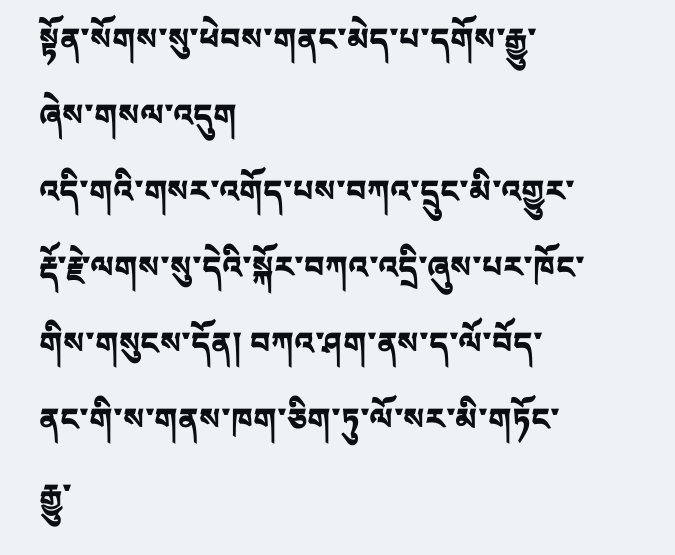སྟོན་སོགས་སུ་ཕེབས་གནང་མེད་པ་དགོས་རྒྱུ་ཞེས་གསལ་འདུག
འདི་གའི་གསར་འགོད་པས་བཀའ་དྲུང་མི་འགྱུར་རྡོ་རྗེ་ལགས་སུ་དེའི་སྐོར་བཀའ་འདྲི་ཞུས་པར་ཁོང་གིས་གསུངས་དོན། བཀའ་ཤག་ནས་ད་ལོ་བོད་ནང་གི་ས་གནས་ཁག་ཅིག་ཏུ་ལོ་སར་མི་གཏོང་རྒྱུ་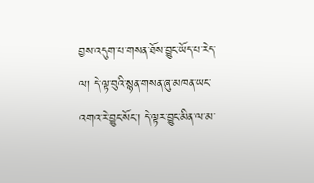བྱས་འདུག་པ་གསན་ཐོས་བྱུང་ཡོད་པ་རེད་ལ། དེ་ལྟ་བུའི་སྙན་གསན་ཞུ་མཁན་ཡང་འགའ་རེ་བྱུང་སོང་། དེ་ལྟར་བྱུང་མིན་ལ་མ་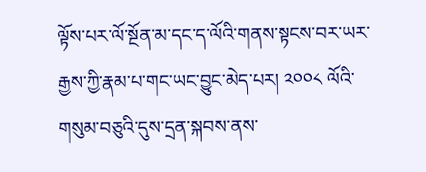ལྟོས་པར་ལོ་སྔོན་མ་དང་ད་ལོའི་གནས་སྟངས་བར་ཡར་རྒྱས་ཀྱི་རྣམ་པ་གང་ཡང་བྱུང་མེད་པར། ༢༠༠༨ ལོའི་གསུམ་བཅུའི་དུས་དྲན་སྐབས་ནས་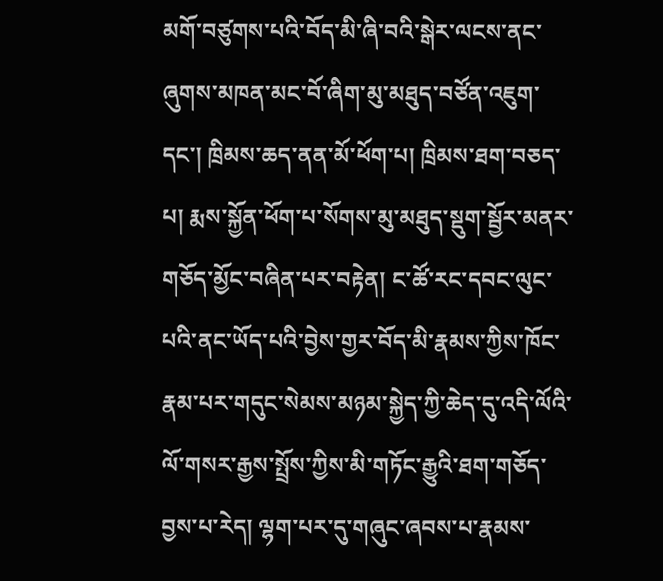མགོ་བཙུགས་པའི་བོད་མི་ཞི་བའི་སྒེར་ལངས་ནང་ཞུགས་མཁན་མང་བོ་ཞིག་མུ་མཐུད་བཙོན་འཇུག་དང་། ཁྲིམས་ཆད་ནན་མོ་ཕོག་པ། ཁྲིམས་ཐག་བཅད་པ། རྨས་སྐྱོན་ཕོག་པ་སོགས་མུ་མཐུད་སྡུག་སྦྱོར་མནར་གཅོད་མྱོང་བཞིན་པར་བརྟེན། ང་ཚོ་རང་དབང་ལུང་པའི་ནང་ཡོད་པའི་བྱེས་གྱར་བོད་མི་རྣམས་ཀྱིས་ཁོང་རྣམ་པར་གདུང་སེམས་མཉམ་སྐྱེད་ཀྱི་ཆེད་དུ་འདི་ལོའི་ལོ་གསར་རྒྱས་སྤྲོས་ཀྱིས་མི་གཏོང་རྒྱུའི་ཐག་གཅོད་བྱས་པ་རེད། ལྷག་པར་དུ་གཞུང་ཞབས་པ་རྣམས་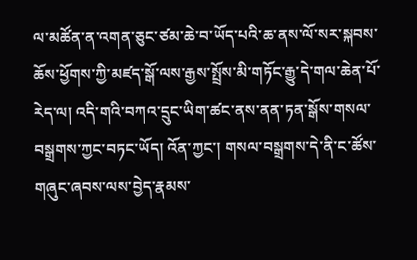ལ་མཚོན་ན་འགན་ཅུང་ཙམ་ཆེ་བ་ཡོད་པའི་ཆ་ནས་ལོ་སར་སྐབས་ཆོས་ཕྱོགས་ཀྱི་མཛད་སྒོ་ལས་རྒྱས་སྤྲོས་མི་གཏོང་རྒྱུ་དེ་གལ་ཆེན་པོ་རེད་ལ། འདི་གའི་བཀའ་དྲུང་ཡིག་ཚང་ནས་ནན་ཏན་སྒོས་གསལ་བསྒྲགས་ཀྱང་བཏང་ཡོད། འོན་ཀྱང་། གསལ་བསྒྲགས་དེ་ནི་ང་ཚོས་གཞུང་ཞབས་ལས་བྱེད་རྣམས་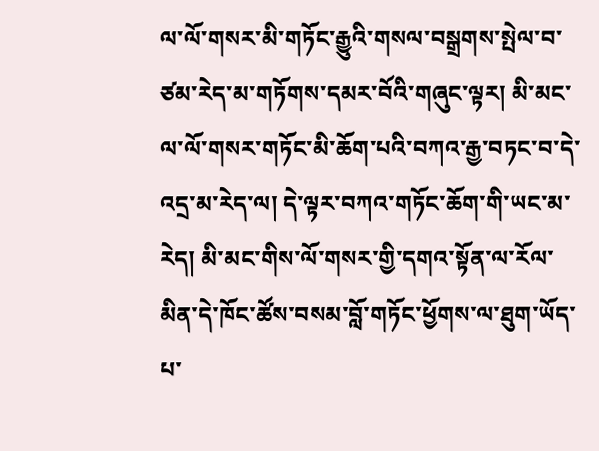ལ་ལོ་གསར་མི་གཏོང་རྒྱུའི་གསལ་བསྒྲགས་སྤེལ་བ་ཙམ་རེད་མ་གཏོགས་དམར་བོའི་གཞུང་ལྟར། མི་མང་ལ་ལོ་གསར་གཏོང་མི་ཆོག་པའི་བཀའ་རྒྱ་བཏང་བ་དེ་འདྲ་མ་རེད་ལ། དེ་ལྟར་བཀའ་གཏོང་ཆོག་གི་ཡང་མ་རེད། མི་མང་གིས་ལོ་གསར་གྱི་དགའ་སྟོན་ལ་རོལ་མིན་དེ་ཁོང་ཚོས་བསམ་བློ་གཏོང་ཕྱོགས་ལ་ཐུག་ཡོད་པ་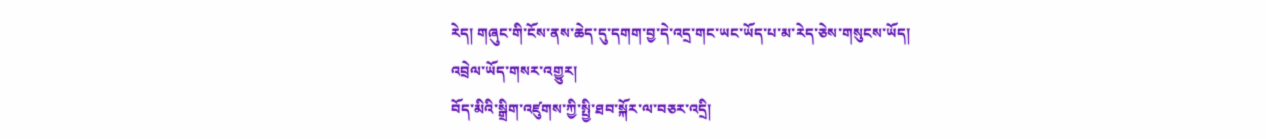རེད། གཞུང་གི་ངོས་ནས་ཆེད་དུ་དགག་བྱ་དེ་འདྲ་གང་ཡང་ཡོད་པ་མ་རེད་ཅེས་གསུངས་ཡོད།
འབྲེལ་ཡོད་གསར་འགྱུར།
བོད་མིའི་སྒྲིག་འཛུགས་ཀྱི་སྤྱི་ཐབ་སྐོར་ལ་བཅར་འདྲི།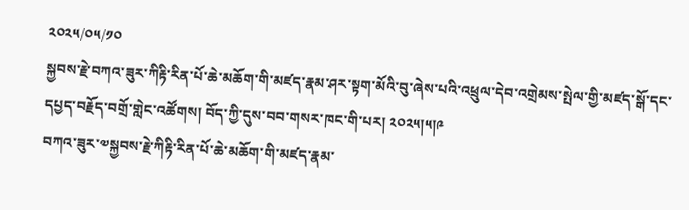༢༠༢༥/༠༥/༡༠
སྐྱབས་རྗེ་བཀའ་ཟུར་ཀིརྟི་རིན་པོ་ཆེ་མཆོག་གི་མཛད་རྣམ་ཤར་སྟག་མོའི་བུ་ཞེས་པའི་འཕྲུལ་དེབ་འགྲེམས་སྤེལ་གྱི་མཛད་སྒོ་དང་དཔྱད་བརྗོད་བགྲོ་གླེང་འཚོགས། བོད་ཀྱི་དུས་བབ་གསར་ཁང་གི་པར། ༢༠༢༥།༥།༩
བཀའ་ཟུར་༧སྐྱབས་རྗེ་ཀིརྟི་རིན་པོ་ཆེ་མཆོག་གི་མཛད་རྣམ་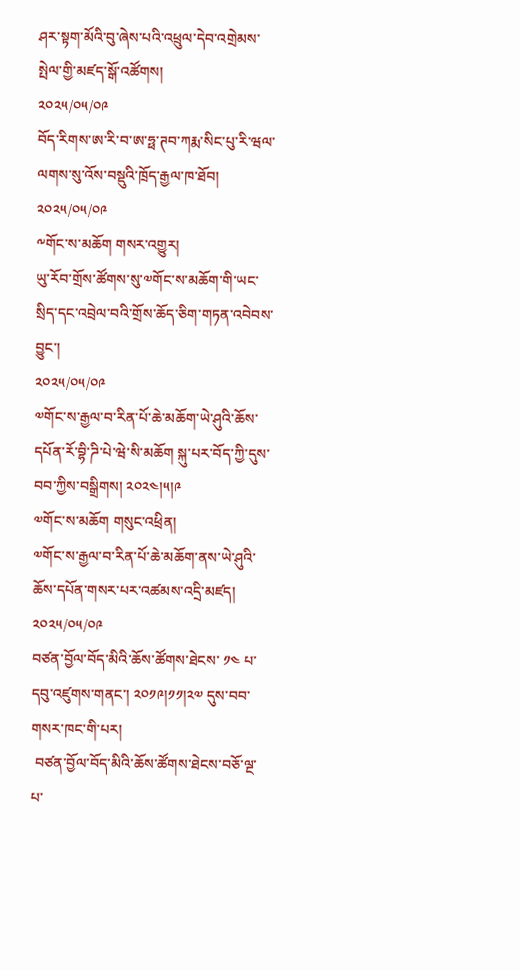ཤར་སྟག་མོའི་བུ་ཞེས་པའི་འཕྲུལ་དེབ་འགྲེམས་སྤེལ་གྱི་མཛད་སྒོ་འཚོགས།
༢༠༢༥/༠༥/༠༩
བོད་རིགས་ཨ་རི་བ་ཨ་ཧྥ་ཊབ་ཀརྨ་སིང་པུ་རི་ཝལ་ལགས་སུ་འོས་བསྡུའི་ཁྲོད་རྒྱལ་ཁ་ཐོབ།
༢༠༢༥/༠༥/༠༩
༸གོང་ས་མཆོག གསར་འགྱུར།
ཡུ་རོབ་གྲོས་ཚོགས་སུ་༧གོང་ས་མཆོག་གི་ཡང་སྲིད་དང་འབྲེལ་བའི་གྲོས་ཆོད་ཅིག་གཏན་འབེབས་བྱུང་།
༢༠༢༥/༠༥/༠༩
༧གོང་ས་རྒྱལ་བ་རིན་པོ་ཆེ་མཆོག་ཡེ་ཤུའི་ཆོས་དཔོན་རོ་བྷི་ཌི་པེ་ཝེ་སི་མཆོག སྐུ་པར་བོད་ཀྱི་དུས་བབ་ཀྱིས་བསྒྲིགས། ༢༠༢༤།༥།༩
༧གོང་ས་མཆོག གསུང་འཕྲིན།
༧གོང་ས་རྒྱལ་བ་རིན་པོ་ཆེ་མཆོག་ནས་ཡེ་ཤུའི་ཆོས་དཔོན་གསར་པར་འཚམས་འདྲི་མཛད།
༢༠༢༥/༠༥/༠༩
བཙན་བྱོལ་བོད་མིའི་ཆོས་ཚོགས་ཐེངས་ ༡༤ པ་དབུ་འཛུགས་གནང་། ༢༠༡༩།༡༡།༢༧ དུས་བབ་གསར་ཁང་གི་པར།
 བཙན་བྱོལ་བོད་མིའི་ཆོས་ཚོགས་ཐེངས་བཅོ་ལྔ་པ་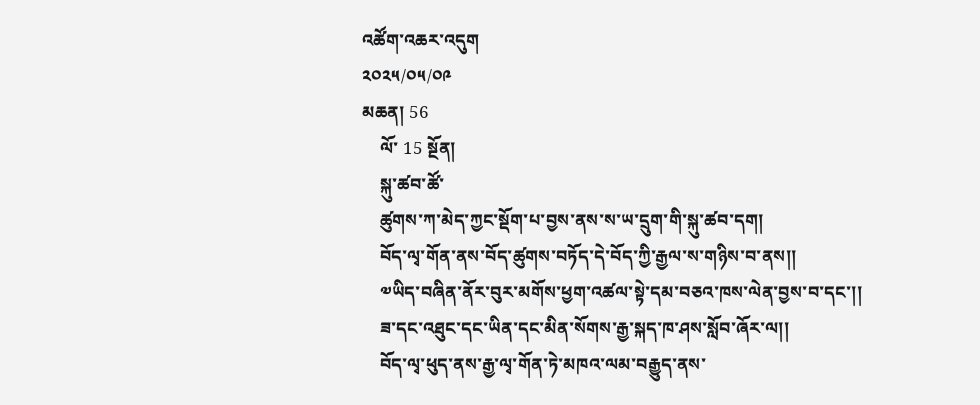འཚོག་འཆར་འདུག
༢༠༢༥/༠༥/༠༩
མཆན། 56
    ལོ་ 15 སྔོན།
    སྐུ་ཚབ་ཚོ་
    ཚུགས་ཀ་མེད་ཀྱང་སྡོག་པ་བྱས་ནས་ས་ཡ་དྲུག་གི་སྐུ་ཚབ་དག།
    བོད་ལྭ་གོན་ནས་བོད་ཚུགས་བཏོད་དེ་བོད་ཀྱི་རྒྱལ་ས་གཉིས་བ་ནས།།
    ༧ཡིད་བཞིན་ནོར་བུར་མགོས་ཕྱག་འཚལ་སྟེ་དམ་བཅའ་ཁས་ལེན་བྱས་བ་དང་།།
    ཟ་དང་འཐུང་དང་ཡིན་དང་མིན་སོགས་རྒྱ་སྐད་ཁ་ཤས་སློབ་ཞོར་ལ།།
    བོད་ལྭ་ཕུད་ནས་རྒྱ་ལྭ་གོན་ཏེ་མཁའ་ལམ་བརྒྱུད་ནས་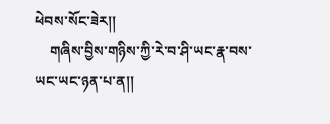ཕེབས་སོང་ཟེར།།
    གཞིས་བྱིས་གཉིས་ཀྱི་རེ་བ་ཤི་ཡང་རྣ་བས་ཡང་ཡང་ཉན་པ་ན།།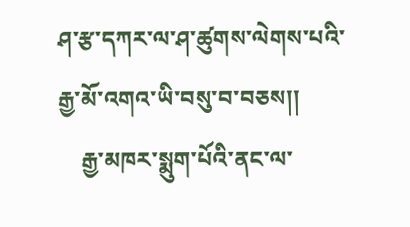ཤ་རྩ་དཀར་ལ་ཤ་ཚུགས་ལེགས་པའི་རྒྱ་མོ་འགའ་ཡི་བསུ་བ་བཅས།།
    རྒྱ་མཁར་སྨུག་པོའི་ནང་ལ་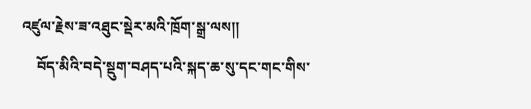འཛུལ་རྗེས་ཟ་འཐུང་སྡེར་མའི་ཁྲོག་སྒྲ་ལས།།
    བོད་མིའི་བདེ་སྡུག་བཤད་པའི་སྐད་ཆ་སུ་དང་གང་གིས་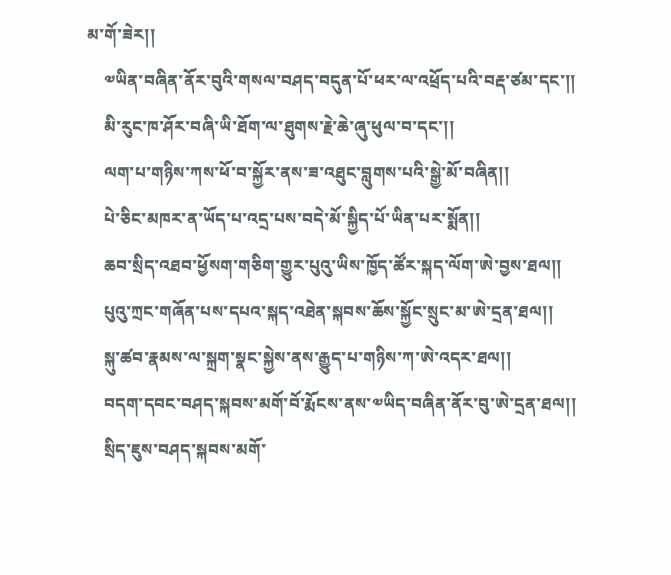མ་གོ་ཟེར།།
    ༧ཡིན་བཞིན་ནོར་བུའི་གསལ་བཤད་བདུན་པོ་ཕར་ལ་འཕྲོད་པའི་བརྡ་ཙམ་དང་།།
    མི་རུང་ཁ་ཤོར་བཞི་ཡི་ཐོག་ལ་ཐུགས་རྗེ་ཆེ་ཞུ་ཕུལ་བ་དང་།།
    ལག་པ་གཉིས་ཀས་ཕོ་བ་སྐྱོར་ནས་ཟ་འཐུང་བླུགས་པའི་སྒྱེ་མོ་བཞིན།།
    པེ་ཅིང་མཁར་ན་ཡོད་པ་འདྲ་པས་བདེ་མོ་སྐྱིད་པོ་ཡིན་པར་སྨོན།།
    ཆབ་སྲིད་འཐབ་ཕྱོསག་གཅིག་གྱུར་པུའུ་ཡིས་ཁྱོད་ཚོར་སྐད་ལོག་ཨེ་བྱས་ཐལ།།
    པུའུ་ཀྲང་གཞོན་པས་དཔའ་སྐད་འཐེན་སྐབས་ཆོས་སྐྱོང་སྲུང་མ་ཨེ་དྲན་ཐལ།།
    སྐུ་ཚབ་རྣམས་ལ་སྐྲག་སྣང་སྐྱེས་ནས་རྒྱུད་པ་གཉིས་ཀ་ཨེ་འདར་ཐལ།།
    བདག་དབང་བཤད་སྐབས་མགོ་བོ་རྨོངས་ནས་༧ཡིད་བཞིན་ནོར་བུ་ཨེ་དྲན་ཐལ།།
    སྲིད་ཇུས་བཤད་སྐབས་མགོ་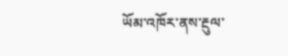ཡོམ་འཁོར་ནས་རྔུལ་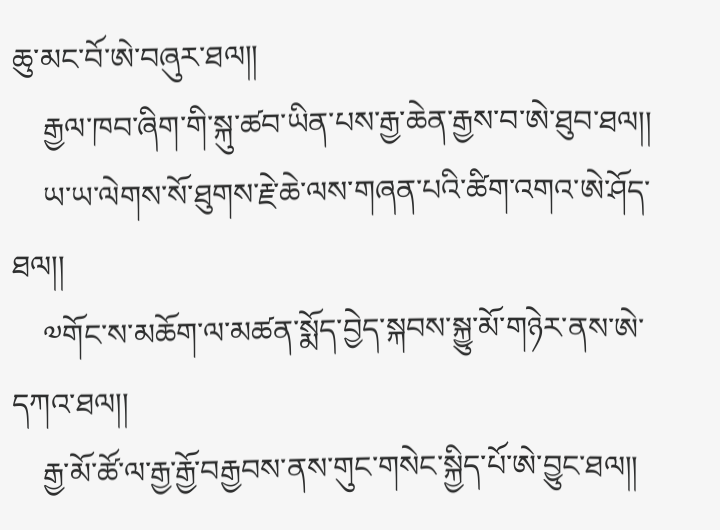ཆུ་མང་བོ་ཨེ་བཞུར་ཐལ།།
    རྒྱལ་ཁབ་ཞིག་གི་སྐུ་ཚབ་ཡིན་པས་རྒྱ་ཆེན་རྒྱས་བ་ཨེ་ཐུབ་ཐལ།།
    ཡ་ཡ་ལེགས་སོ་ཐུགས་རྗེ་ཆེ་ལས་གཞན་པའི་ཚིག་འགའ་ཨེ་ཤོད་ཐལ།།
    ༧གོང་ས་མཆོག་ལ་མཚན་སྨོད་བྱེད་སྐབས་སྐྱུ་མོ་གཉེར་ནས་ཨེ་དཀའ་ཐལ།།
    རྒྱ་མོ་ཚོ་ལ་རྒྱ་རྒྱོ་བརྒྱབས་ནས་གུང་གསེང་སྐྱིད་པོ་ཨེ་བྱུང་ཐལ།།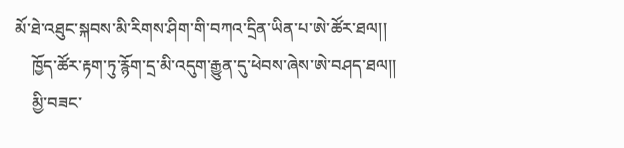མོ་ཐེ་འཐུང་སྐབས་མི་རིགས་ཤིག་གི་བཀའ་དྲིན་ཡིན་པ་ཨེ་ཚོར་ཐལ།།
    ཁྱོད་ཚོར་རྟག་ཏུ་རྙོག་དྲ་མི་འདུག་རྒྱུན་དུ་ཕེབས་ཞེས་ཨེ་བཤད་ཐལ།།
    མྱི་བཟང་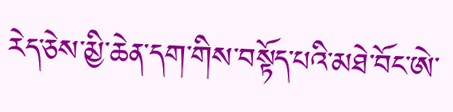རེད་ཅེས་མྱི་ཆེན་དག་གིས་བསྟོད་པའི་མཐེ་བོང་ཨེ་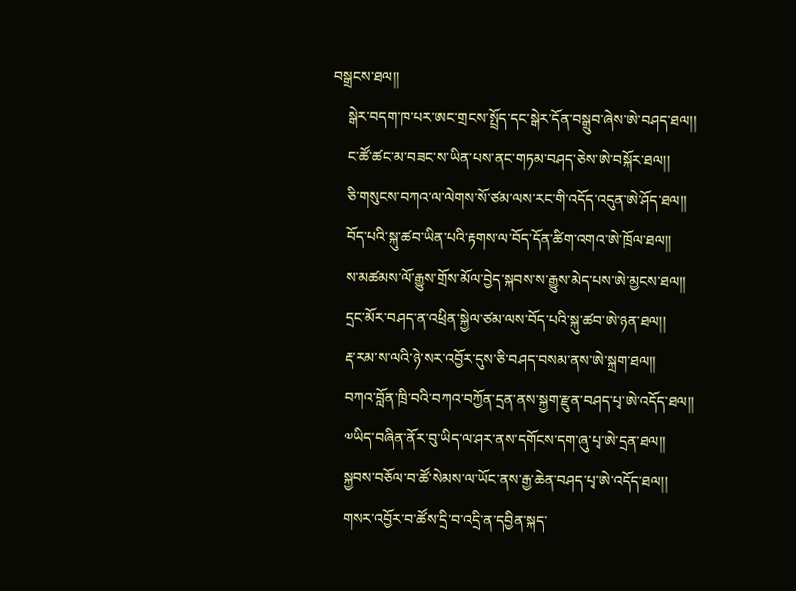བསྒྲངས་ཐལ།།
    སྒེར་བདག་ཁ་པར་ཨང་གྲངས་སྤྲོད་དང་སྒེར་དོན་བསྒྲུབ་ཞེས་ཨེ་བཤད་ཐལ།།
    ང་ཚོ་ཚང་མ་བཟང་ས་ཡིན་པས་ནང་གཏམ་བཤད་ཅེས་ཨེ་བསྐོར་ཐལ།།
    ཅི་གསུངས་བཀའ་ལ་ལེགས་སོ་ཙམ་ལས་རང་གི་འདོད་འདུན་ཨེ་ཤོད་ཐལ།།
    བོད་པའི་སྐུ་ཚབ་ཡིན་པའི་རྟགས་ལ་བོད་དོན་ཚིག་འགའ་ཨེ་ཁྲོལ་ཐལ།།
    ས་མཚམས་ལོ་རྒྱུས་གྲོས་མོལ་བྱེད་སྐབས་ས་རྒྱུས་མེད་པས་ཨེ་མྱངས་ཐལ།།
    དྲང་མོར་བཤད་ན་འཕྲིན་སྐྱེལ་ཙམ་ལས་བོད་པའི་སྐུ་ཚབ་ཨེ་ཉན་ཐལ།།
    རྡ་རམ་ས་ལའི་ཉེ་སར་འབྱོར་དུས་ཅི་བཤད་བསམ་ནས་ཨེ་སྐྲག་ཐལ།།
    བཀའ་བློན་ཁྲི་བའི་བཀའ་བཀྱོན་དྲན་ནས་སྐྱག་རྫུན་བཤད་པྭ་ཨེ་འདོད་ཐལ།།
    ༧ཡིད་བཞིན་ནོར་བུ་ཡིད་ལ་ཤར་ནས་དགོངས་དག་ཞུ་པྭ་ཨེ་དྲན་ཐལ།།
    སྐྱབས་བཅོལ་བ་ཚོ་སེམས་ལ་ཡོང་ནས་རྒྱ་ཆེན་བཤད་པྭ་ཨེ་འདོད་ཐལ།།
    གསར་འབྱོར་བ་ཚོས་དྲི་བ་འདྲི་ན་དབྱིན་སྐད་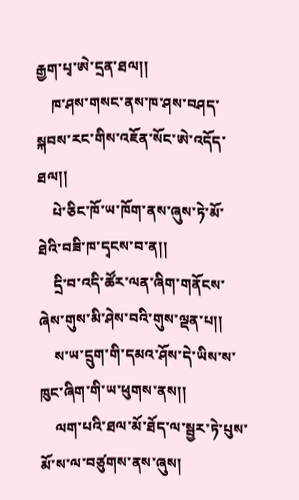རྒྱག་པྭ་ཨེ་དྲན་ཐལ།།
    ཁ་ཤས་གསང་ནས་ཁ་ཤས་བཤད་སྐབས་རང་གིས་འཇོན་སོང་ཨེ་འདོད་ཐལ།།
    པེ་ཅིང་ཁོ་ཡ་ཁོག་ནས་ཞུས་ཏེ་མོ་ཐེའི་བཟི་ཁ་དྭངས་བ་ན།།
    དྲི་བ་འདི་ཚོར་ལན་ཞིག་གནོངས་ཞེས་གུས་མི་ཤེས་བའི་གུས་ལྡན་པ།།
    ས་ཡ་དྲུག་གི་དམའ་ཤོས་དེ་ཡིས་ས་ཁུང་ཞིག་གི་ཡ་ཕུགས་ནས།།
    ལག་པའི་ཐལ་མོ་ཐོད་ལ་སྦྱར་ཏེ་པུས་མོ་ས་ལ་བཙུགས་ནས་ཞུས།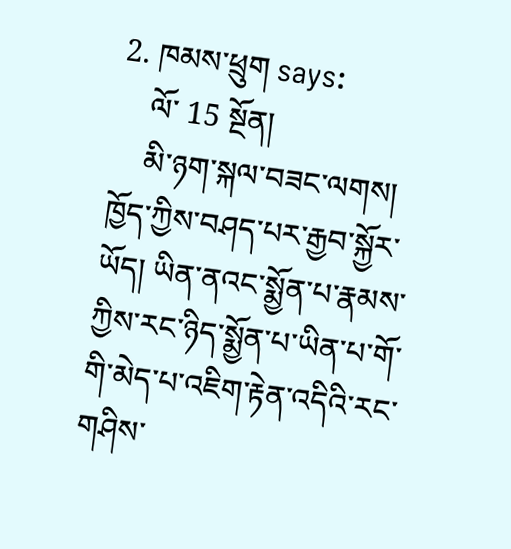2. ཁམས་ཕྲུག says:
    ལོ་ 15 སྔོན།
    མི་ཉག་སྐལ་བཟང་ལགས། ཁྱོད་ཀྱིས་བཤད་པར་རྒྱབ་སྐྱོར་ཡོད། ཡིན་ནའང་སྨྱོན་པ་རྣམས་ཀྱིས་རང་ཉིད་སྨྱོན་པ་ཡིན་པ་གོ་གི་མེད་པ་འཇིག་རྟེན་འདིའི་རང་གཤིས་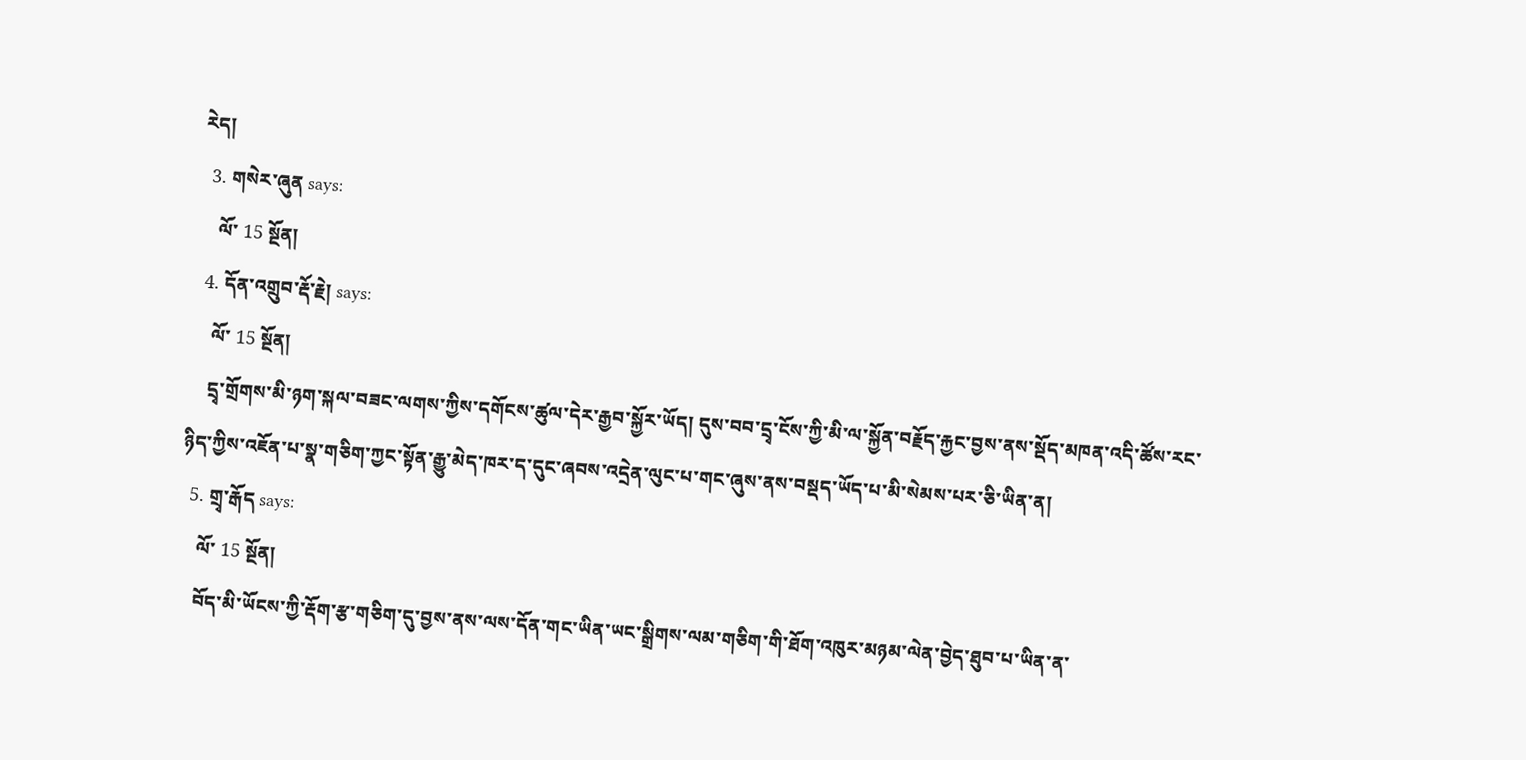རེད།
  3. གསེར་ཞུན says:
    ལོ་ 15 སྔོན།
  4. དོན་འགྲུབ་རྡོ་རྗེ། says:
    ལོ་ 15 སྔོན།
    དྲྭ་གྲོགས་མི་ཉག་སྐལ་བཟང་ལགས་ཀྱིས་དགོངས་ཚུལ་དེར་རྒྱབ་སྐྱོར་ཡོད། དུས་བབ་དྲྭ་ངོས་ཀྱི་མི་ལ་སྐྱོན་བརྗོད་རྐྱང་བྱས་ནས་སྡོད་མཁན་འདི་ཚོས་རང་ཉིད་ཀྱིས་འཇོན་པ་སྣ་གཅིག་ཀྱང་སྟོན་རྒྱུ་མེད་ཁར་ད་དུང་ཞབས་འདྲེན་ལུང་པ་གང་ཞུས་ནས་བསྡད་ཡོད་པ་མི་སེམས་པར་ཅི་ཡིན་ན།
  5. གྲྭ་རྒོད says:
    ལོ་ 15 སྔོན།
    བོད་མི་ཡོངས་ཀྱི་རྡོག་རྩ་གཅིག་དུ་བྱས་ནས་ལས་དོན་གང་ཡིན་ཡང་སྒྲིགས་ལམ་གཅིག་གི་ཐོག་འཁུར་མཉམ་ལེན་བྱེད་ཐུབ་པ་ཡིན་ན་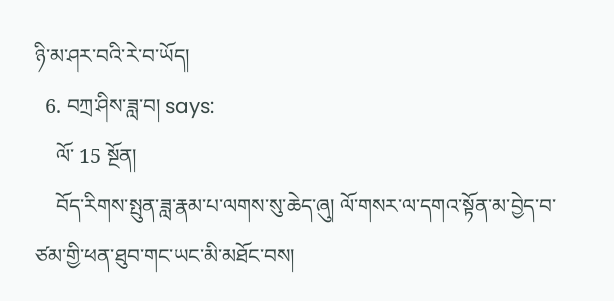ཉི་མ་ཤར་བའི་རེ་བ་ཡོད།
  6. བཀྲ་ཤིས་ཟླ་བ། says:
    ལོ་ 15 སྔོན།
    བོད་རིགས་སྤུན་ཟླ་རྣམ་པ་ལགས་སུ་ཆེད་ཞུ། ལོ་གསར་ལ་དགའ་སྟོན་མ་བྱེད་བ་ཙམ་གྱི་ཕན་ཐུབ་གང་ཡང་མི་མཐོང་བས།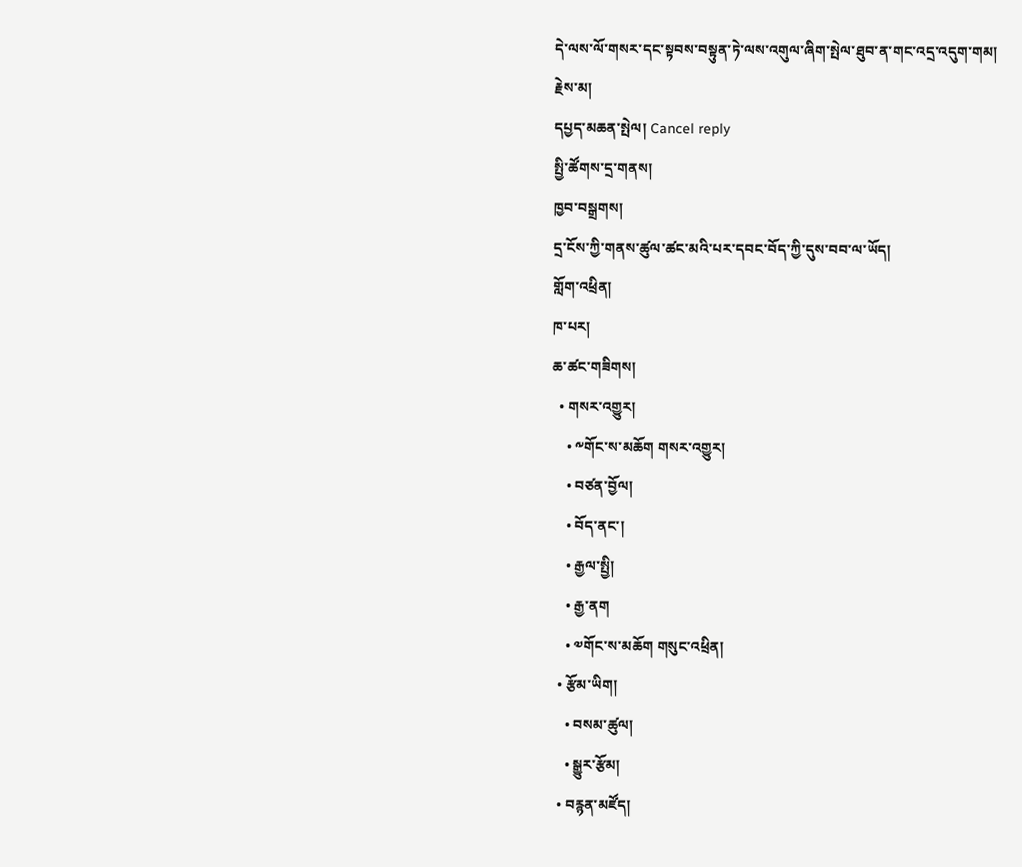དེ་ལས་ལོ་གསར་དང་སྟབས་བསྟུན་ཏེ་ལས་འགུལ་ཞིག་སྤེལ་ཐུབ་ན་གང་འདྲ་འདུག་གམ།
རྗེས་མ།
དཔྱད་མཆན་སྤེལ། Cancel reply
སྤྱི་ཚོགས་དྲ་གནས།
ཁྱབ་བསྒྲགས།
དྲ་ངོས་ཀྱི་གནས་ཚུལ་ཚང་མའི་པར་དབང་བོད་ཀྱི་དུས་བབ་ལ་ཡོད།
གློག་འཕྲིན།
ཁ་པར།
ཆ་ཚང་གཟིགས།
  • གསར་འགྱུར།
    • ༸གོང་ས་མཆོག གསར་འགྱུར།
    • བཙན་བྱོལ།
    • བོད་ནང་།
    • རྒྱལ་སྤྱི།
    • རྒྱ་ནག
    • ༧གོང་ས་མཆོག གསུང་འཕྲིན།
  • རྩོམ་ཡིག།
    • བསམ་ཚུལ།
    • སྒྱུར་རྩོམ།
  • བརྙན་མཛོད།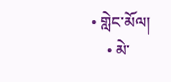• གླེང་མོལ།
    • མེ་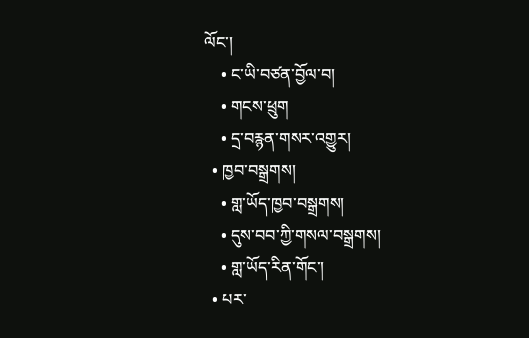ལོང་།
    • ང་ཡི་བཙན་བྱོལ་བ།
    • གངས་ཕྲུག
    • དྲ་བརྙན་གསར་འགྱུར།
  • ཁྱབ་བསྒྲགས།
    • གླ་ཡོད་ཁྱབ་བསྒྲགས།
    • དུས་བབ་ཀྱི་གསལ་བསྒྲགས།
    • གླ་ཡོད་རིན་གོང་།
  • པར་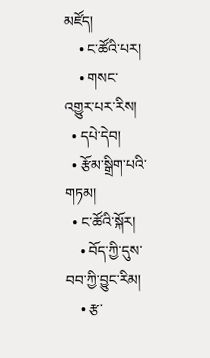མཛོད།
    • ང་ཚོའི་པར།
    • གསང་འགྱུར་པར་རིས།
  • དཔེ་དེབ།
  • རྩོམ་སྒྲིག་པའི་གཏམ།
  • ང་ཚོའི་སྐོར།
    • བོད་ཀྱི་དུས་བབ་ཀྱི་བྱུང་རིམ།
    • རྩ་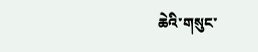ཆེའི་གསུང་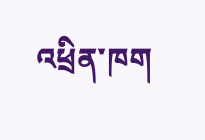འཕྲིན་ཁག